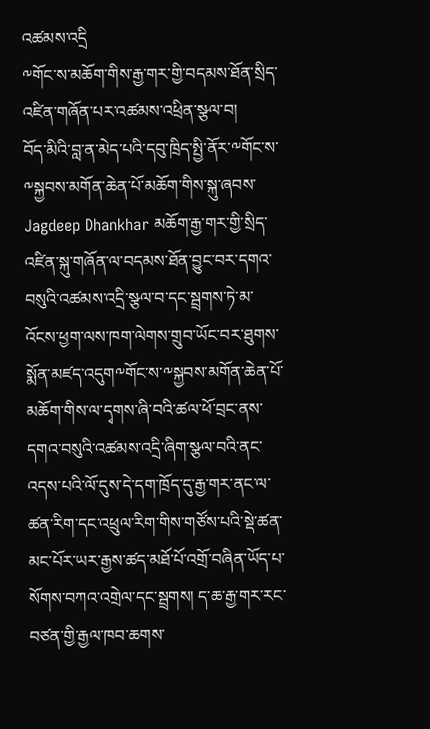འཚམས་འདྲི
༸གོང་ས་མཆོག་གིས་རྒྱ་གར་གྱི་བདམས་ཐོན་སྲིད་འཛིན་གཞོན་པར་འཚམས་འཕྲིན་སྩལ་བ།
བོད་མིའི་བླ་ན་མེད་པའི་དབུ་ཁྲིད་སྤྱི་ནོར་༸གོང་ས་༸སྐྱབས་མགོན་ཆེན་པོ་མཆོག་གིས་སྐུ་ཞབས་ Jagdeep Dhankhar མཆོག་རྒྱ་གར་གྱི་སྲིད་འཛིན་སྐུ་གཞོན་ལ་བདམས་ཐོན་བྱུང་བར་དགའ་བསུའི་འཚམས་འདྲི་སྩལ་བ་དང་སྦྲགས་ཏེ་མ་འོངས་ཕྱག་ལས་ཁག་ལེགས་གྲུབ་ཡོང་བར་ཐུགས་སྨོན་མཛད་འདུག༸གོང་ས་༸སྐྱབས་མགོན་ཆེན་པོ་མཆོག་གིས་ལ་དྭགས་ཞི་བའི་ཚལ་ཕོ་བྲང་ནས་དགའ་བསུའི་འཚམས་འདྲི་ཞིག་སྩལ་བའི་ནང་འདས་པའི་ལོ་དུས་དེ་དག་ཁྲོད་དུ་རྒྱ་གར་ནང་ལ་ཚན་རིག་དང་འཕྲུལ་རིག་གིས་གཙོས་པའི་སྡེ་ཚན་མང་པོར་ཡར་རྒྱས་ཚད་མཐོ་པོ་འགྲོ་བཞིན་ཡོད་པ་སོགས་བཀའ་འགྲེལ་དང་སྦྲགས། ད་ཆ་རྒྱ་གར་རང་བཙན་གྱི་རྒྱལ་ཁབ་ཆགས་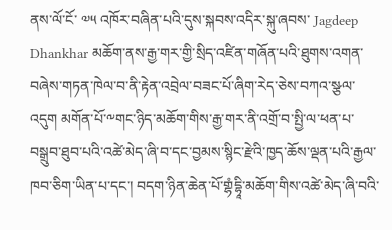ནས་ལོ་ངོ་ ༧༥ འཁོར་བཞིན་པའི་དུས་སྐབས་འདིར་སྐུ་ཞབས་ Jagdeep Dhankhar མཆོག་ནས་རྒྱ་གར་གྱི་སྲིད་འཛིན་གཞོན་པའི་ཐུགས་འགན་བཞེས་གཏན་ཁེལ་བ་ནི་རྟེན་འབྲེལ་བཟང་པོ་ཞིག་རེད་ཅེས་བཀའ་སྩལ་འདུག མགོན་པོ་༸གང་ཉིད་མཆོག་གིས་རྒྱ་གར་ནི་འགྲོ་བ་སྤྱི་ལ་ཕན་པ་བསྒྲུབ་ཐུབ་པའི་འཚེ་མེད་ཞི་བ་དང་བྱམས་སྙིང་རྫེའི་ཁྱད་ཆོས་ལྡན་པའི་རྒྱལ་ཁབ་ཅིག་ཡིན་པ་དང་། བདག་ཉིན་ཆེན་པོ་གྷཾདྷཱི་མཆོག་གིས་འཚེ་མེད་ཞི་བའི་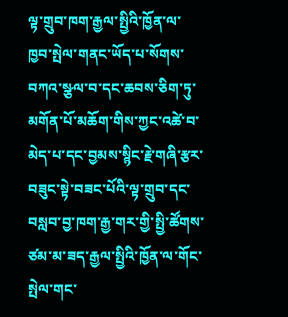ལྟ་གྲུབ་ཁག་རྒྱལ་སྤྱིའི་ཁྱོན་ལ་ཁྱབ་སྤེལ་གནང་ཡོད་པ་སོགས་བཀའ་སྩལ་བ་དང་ཆབས་ཅིག་ཏུ་མགོན་པོ་མཆོག་གིས་ཀྱང་འཚེ་བ་མེད་པ་དང་བྱམས་སྙིང་རྗེ་གཞི་རྩར་བཟུང་སྟེ་བཟང་པོའི་ལྟ་གྲུབ་དང་བསླབ་བྱ་ཁག་རྒྱ་གར་གྱི་སྤྱི་ཚོགས་ཙམ་མ་ཟད་རྒྱལ་སྤྱིའི་ཁྱོན་ལ་གོང་སྤེལ་གང་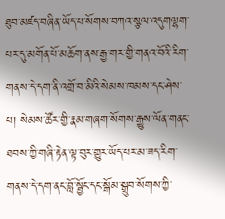ཐུབ་མཛད་བཞིན་ཡོད་པ་སོགས་བཀའ་སྩལ་འདུགལྷག་པར་དུ་མགོན་པོ་མཆོག་ནས་རྒྱ་གར་གྱི་གནའ་བོའི་རིག་གནས་དེ་དག་ནི་འགྲོ་བ་མིའི་སེམས་ཁམས་དང་ཤེས་པ། སེམས་ཚོར་གྱི་རྣམ་གཞག་སོགས་རྒྱུས་ལོན་གནང་ཐབས་ཀྱི་གཞི་རྟེན་ལྟ་བུར་གྱུར་ཡོད་པར་མ་ཟད་རིག་གནས་དེ་དག་ནང་བློ་སྦྱོང་དང་སྒོམ་སྒྲུབ་སོགས་ཀྱི་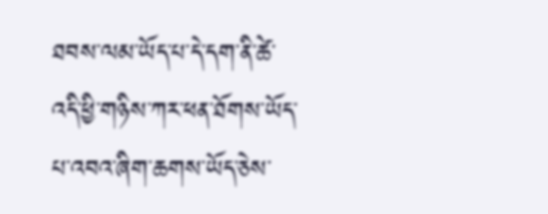ཐབས་ལམ་ཡོད་པ་དེ་དག་ནི་ཚེ་འདི་ཕྱི་གཉིས་ཀར་ཕན་ཐོགས་ཡོད་པ་འབའ་ཞིག་ཆགས་ཡོད་ཅེས་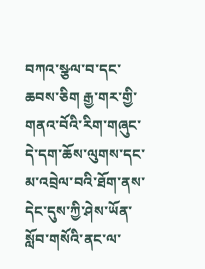བཀའ་སྩལ་བ་དང་ཆབས་ཅིག རྒྱ་གར་གྱི་གནའ་བོའི་རིག་གཞུང་དེ་དག་ཆོས་ལུགས་དང་མ་འབྲེལ་བའི་ཐོག་ནས་དེང་དུས་ཀྱི་ཤེས་ཡོན་སློབ་གསོའི་ནང་ལ་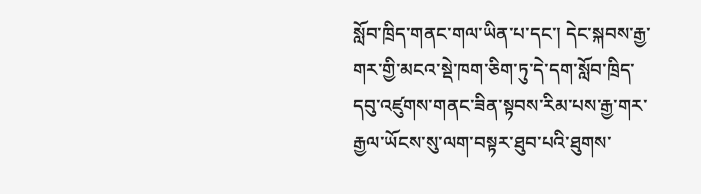སློབ་ཁྲིད་གནང་གལ་ཡིན་པ་དང་། དེང་སྐབས་རྒྱ་གར་གྱི་མངའ་སྡེ་ཁག་ཅིག་ཏུ་དེ་དག་སློབ་ཁྲིད་དབུ་འཛུགས་གནང་ཟིན་སྟབས་རིམ་པས་རྒྱ་གར་རྒྱལ་ཡོངས་སུ་ལག་བསྟར་ཐུབ་པའི་ཐུགས་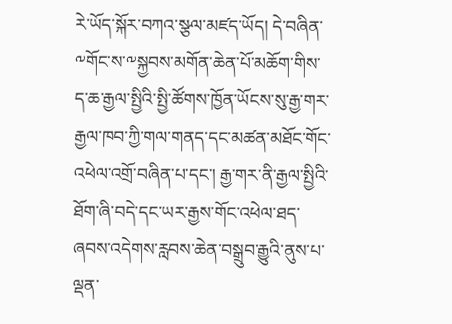རེ་ཡོད་སྐོར་བཀའ་སྩལ་མཛད་ཡོད། དེ་བཞིན་༸གོང་ས་༸སྐྱབས་མགོན་ཆེན་པོ་མཆོག་གིས་ད་ཆ་རྒྱལ་སྤྱིའི་སྤྱི་ཚོགས་ཁྱོན་ཡོངས་སུ་རྒྱ་གར་རྒྱལ་ཁབ་ཀྱི་གལ་གནད་དང་མཚན་མཐོང་གོང་འཕེལ་འགྲོ་བཞིན་པ་དང་། རྒྱ་གར་ནི་རྒྱལ་སྤྱིའི་ཐོག་ཞི་བདེ་དང་ཡར་རྒྱས་གོང་འཕེལ་ཐད་ཞབས་འདེགས་རླབས་ཆེན་བསྒྲུབ་རྒྱུའི་ནུས་པ་ལྡན་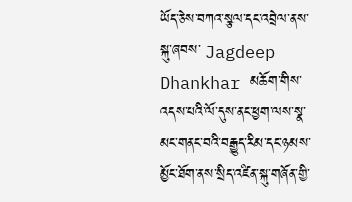ཡོད་ཅེས་བཀའ་སྩལ་དང་འབྲེལ་ནས་སྐུ་ཞབས་ Jagdeep Dhankhar མཆོག་གིས་འདས་པའི་ལོ་དུས་ནང་ཕྱག་ལས་སྣ་མང་གནང་བའི་བརྒྱུད་རིམ་དང་ཉམས་མྱོང་ཐོག་ནས་སྲིད་འཛིན་སྐུ་གཞོན་གྱི་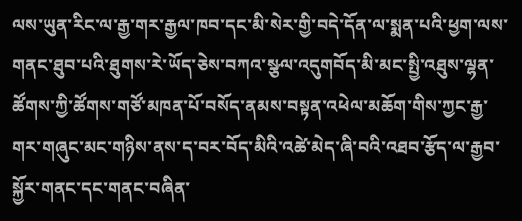ལས་ཡུན་རིང་ལ་རྒྱ་གར་རྒྱལ་ཁབ་དང་མི་སེར་གྱི་བདེ་དོན་ལ་སྨན་པའི་ཕྱག་ལས་གནང་ཐུབ་པའི་ཐུགས་རེ་ཡོད་ཅེས་བཀའ་སྩལ་འདུགབོད་མི་མང་སྤྱི་འཐུས་ལྷན་ཚོགས་ཀྱི་ཚོགས་གཙོ་མཁན་པོ་བསོད་ནམས་བསྟན་འཕེལ་མཆོག་གིས་ཀྱང་རྒྱ་གར་གཞུང་མང་གཉིས་ནས་ད་བར་བོད་མིའི་འཚེ་མེད་ཞི་བའི་འཐབ་རྩོད་ལ་རྒྱབ་སྐྱོར་གནང་དང་གནང་བཞིན་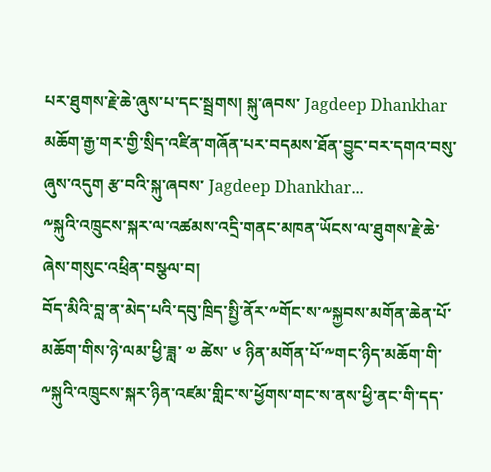པར་ཐུགས་རྗེ་ཆེ་ཞུས་པ་དང་སྦྲགས། སྐུ་ཞབས་ Jagdeep Dhankhar མཆོག་རྒྱ་གར་གྱི་སྲིད་འཛིན་གཞོན་པར་བདམས་ཐོན་བྱུང་བར་དགའ་བསུ་ཞུས་འདུག རྩ་བའི་སྐུ་ཞབས་ Jagdeep Dhankhar...
༸སྐུའི་འཁྲུངས་སྐར་ལ་འཚམས་འདྲི་གནང་མཁན་ཡོངས་ལ་ཐུགས་རྗེ་ཆེ་ཞེས་གསུང་འཕྲིན་བསྩལ་བ།
བོད་མིའི་བླ་ན་མེད་པའི་དབུ་ཁྲིད་སྤྱི་ནོར་༸གོང་ས་༸སྐྱབས་མགོན་ཆེན་པོ་མཆོག་གིས་ཉེ་ལམ་ཕྱི་ཟླ་ ༧ ཚེས་ ༦ ཉིན་མགོན་པོ་༸གང་ཉིད་མཆོག་གི་༸སྐུའི་འཁྲུངས་སྐར་ཉིན་འཛམ་གླིང་ས་ཕྱོགས་གང་ས་ནས་ཕྱི་ནང་གི་དད་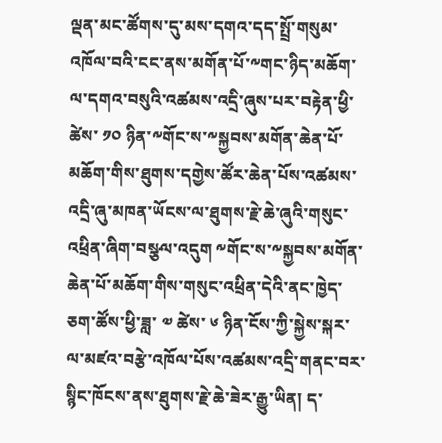ལྡན་མང་ཚོགས་དུ་མས་དགའ་དད་སྤྲོ་གསུམ་འཁོལ་བའི་ངང་ནས་མགོན་པོ་༸གང་ཉིད་མཆོག་ལ་དགའ་བསུའི་འཚམས་འདྲི་ཞུས་པར་བརྟེན་ཕྱི་ཚེས་ ༡༠ ཉིན་༸གོང་ས་༸སྐྱབས་མགོན་ཆེན་པོ་མཆོག་གིས་ཐུགས་དགྱེས་ཚོར་ཆེན་པོས་འཚམས་འདྲི་ཞུ་མཁན་ཡོངས་ལ་ཐུགས་རྗེ་ཆེ་ཞུའི་གསུང་འཕྲིན་ཞིག་བསྩལ་འདུག ༸གོང་ས་༸སྐྱབས་མགོན་ཆེན་པོ་མཆོག་གིས་གསུང་འཕྲིན་དེའི་ནང་ཁྱེད་ཅག་ཚོས་ཕྱི་ཟླ་ ༧ ཚེས་ ༦ ཉིན་ངོས་ཀྱི་སྐྱེས་སྐར་ལ་མཛའ་བརྩེ་འཁོལ་པོས་འཚམས་འདྲི་གནང་བར་སྙིང་ཁོངས་ནས་ཐུགས་རྗེ་ཆེ་ཟེར་རྒྱུ་ཡིན། ད་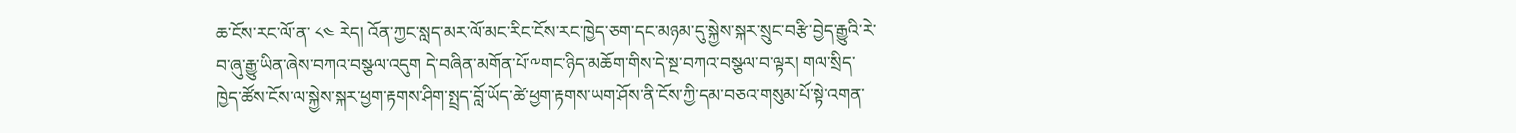ཆ་ངོས་རང་ལོ་ན་ ༨༤ རེད། འོན་ཀྱང་སླད་མར་ལོ་མང་རིང་ངོས་རང་ཁྱེད་ཅག་དང་མཉམ་དུ་སྐྱེས་སྐར་སྲུང་བརྩི་བྱེད་རྒྱུའི་རེ་བ་ཞུ་རྒྱུ་ཡིན་ཞེས་བཀའ་བསྩལ་འདུག དེ་བཞིན་མགོན་པོ་༸གང་ཉིད་མཆོག་གིས་དེ་སྔ་བཀའ་བསྩལ་བ་ལྟར། གལ་སྲིད་ཁྱེད་ཚོས་ངོས་ལ་སྐྱེས་སྐར་ཕྱག་རྟགས་ཤིག་སྤྲད་བློ་ཡོད་ཚེ་ཕྱག་རྟགས་ཡག་ཤོས་ནི་ངོས་ཀྱི་དམ་བཅའ་གསུམ་པོ་སྟེ་འགན་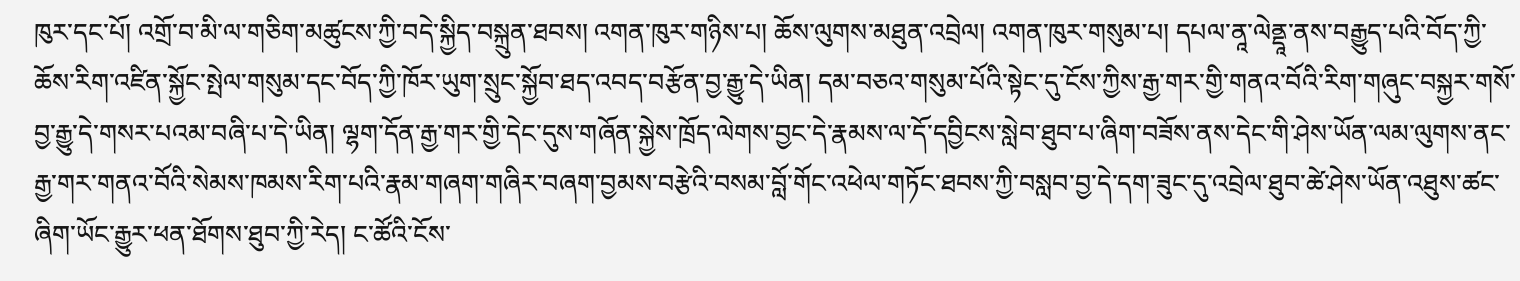ཁུར་དང་པོ། འགྲོ་བ་མི་ལ་གཅིག་མཚུངས་ཀྱི་བདེ་སྐྱིད་བསྐྲུན་ཐབས། འགན་ཁུར་གཉིས་པ། ཆོས་ལུགས་མཐུན་འབྲེལ། འགན་ཁུར་གསུམ་པ། དཔལ་ནཱ་ལེནྡཱ་ནས་བརྒྱུད་པའི་བོད་ཀྱི་ཆོས་རིག་འཛིན་སྐྱོང་སྤེལ་གསུམ་དང་བོད་ཀྱི་ཁོར་ཡུག་སྲུང་སྐྱོབ་ཐད་འབད་བརྩོན་བྱ་རྒྱུ་དེ་ཡིན། དམ་བཅའ་གསུམ་པོའི་སྟེང་དུ་ངོས་ཀྱིས་རྒྱ་གར་གྱི་གནའ་བོའི་རིག་གཞུང་བསྐྱར་གསོ་བྱ་རྒྱུ་དེ་གསར་པའམ་བཞི་པ་དེ་ཡིན། ལྷག་དོན་རྒྱ་གར་གྱི་དེང་དུས་གཞོན་སྐྱེས་ཁྲོད་ལེགས་བྱང་དེ་རྣམས་ལ་དོ་དབྱིངས་སླེབ་ཐུབ་པ་ཞིག་བཟོས་ནས་དེང་གི་ཤེས་ཡོན་ལམ་ལུགས་ནང་རྒྱ་གར་གནའ་བོའི་སེམས་ཁམས་རིག་པའི་རྣམ་གཞག་གཞིར་བཞག་བྱམས་བརྩེའི་བསམ་བློ་གོང་འཕེལ་གཏོང་ཐབས་ཀྱི་བསླབ་བྱ་དེ་དག་ཟུང་དུ་འབྲེལ་ཐུབ་ཚེ་ཤེས་ཡོན་འཐུས་ཚང་ཞིག་ཡོང་རྒྱུར་ཕན་ཐོགས་ཐུབ་ཀྱི་རེད། ང་ཚོའི་ངོས་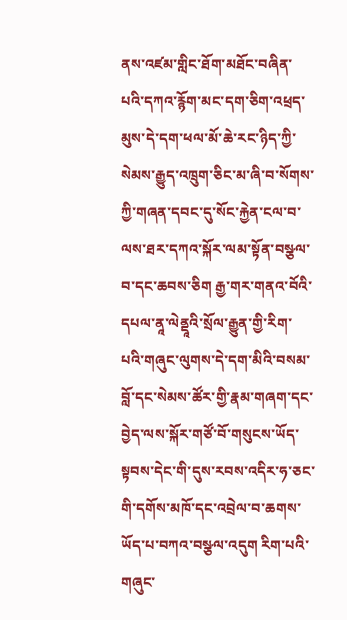ནས་འཛམ་གླིང་ཐོག་མཐོང་བཞིན་པའི་དཀའ་རྙོག་མང་དག་ཅིག་འཕྲད་མུས་དེ་དག་ཕལ་མོ་ཆེ་རང་ཉིད་ཀྱི་སེམས་རྒྱུད་འཁྲུག་ཅིང་མ་ཞི་བ་སོགས་ཀྱི་གཞན་དབང་དུ་སོང་རྐྱེན་ངལ་བ་ལས་ཐར་དཀའ་སྐོར་ལམ་སྟོན་བསྩལ་བ་དང་ཆབས་ཅིག རྒྱ་གར་གནའ་བོའི་དཔལ་ནཱ་ལེནྡཱའི་སྲོལ་རྒྱུན་གྱི་རིག་པའི་གཞུང་ལུགས་དེ་དག་མིའི་བསམ་བློ་དང་སེམས་ཚོར་གྱི་རྣམ་གཞག་དང་བྱེད་ལས་སྐོར་གཙོ་བོ་གསུངས་ཡོད་སྟབས་དེང་གི་དུས་རབས་འདིར་ཧ་ཅང་གི་དགོས་མཁོ་དང་འབྲེལ་བ་ཆགས་ཡོད་པ་བཀའ་བསྩལ་འདུག རིག་པའི་གཞུང་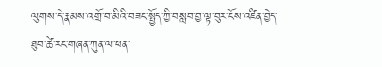ལུགས་དེ་རྣམས་འགྲོ་བ་མིའི་བཟང་སྤྱོད་ཀྱི་བསླབ་བྱ་ལྟ་བུར་ངོས་འཛིན་བྱེད་ཐུབ་ཚེ་རང་གཞན་ཀུན་ལ་ཕན་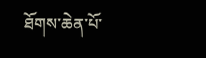ཐོགས་ཆེན་པོ་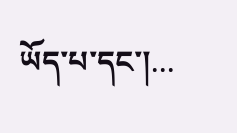ཡོད་པ་དང་།...